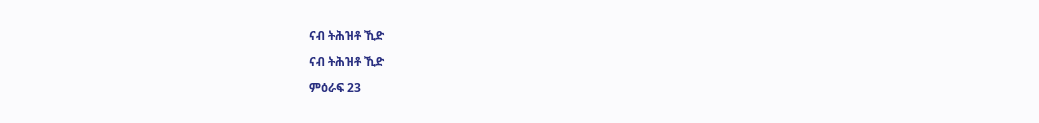ናብ ትሕዝቶ ኺድ

ናብ ትሕዝቶ ኺድ

ምዕራፍ 23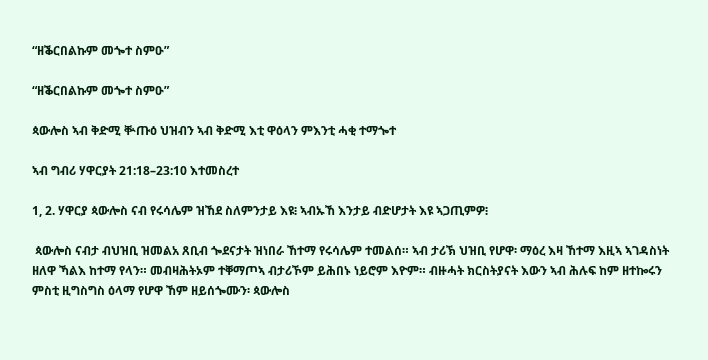“ዘቕርበልኩም መጐተ ስምዑ”

“ዘቕርበልኩም መጐተ ስምዑ”

ጳውሎስ ኣብ ቅድሚ ቝጡዕ ህዝብን ኣብ ቅድሚ እቲ ዋዕላን ምእንቲ ሓቂ ተማጐተ

ኣብ ግብሪ ሃዋርያት 21:18–23:10 እተመስረተ

1, 2. ሃዋርያ ጳውሎስ ናብ የሩሳሌም ዝኸደ ስለምንታይ እዩ፧ ኣብኡኸ እንታይ ብድሆታት እዩ ኣጋጢምዎ፧

 ጳውሎስ ናብታ ብህዝቢ ዝመልአ ጸቢብ ጐደናታት ዝነበራ ኸተማ የሩሳሌም ተመልሰ። ኣብ ታሪኽ ህዝቢ የሆዋ፡ ማዕረ እዛ ኸተማ እዚኣ ኣገዳስነት ዘለዋ ኻልእ ከተማ የላን። መብዛሕትኦም ተቐማጦኣ ብታሪኾም ይሕበኑ ነይሮም እዮም። ብዙሓት ክርስትያናት እውን ኣብ ሕሉፍ ከም ዘተኰሩን ምስቲ ዚግስግስ ዕላማ የሆዋ ኸም ዘይሰጐሙን፡ ጳውሎስ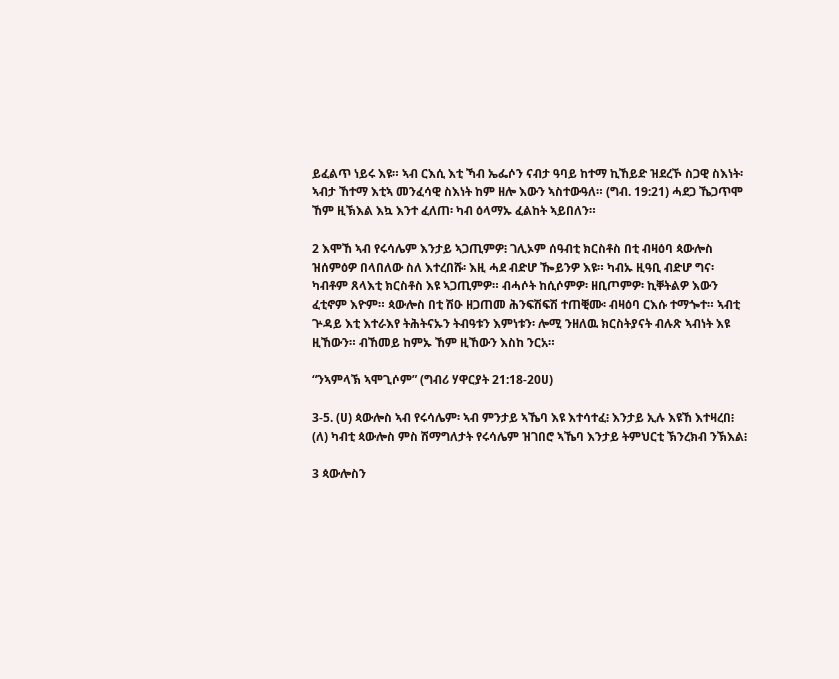ይፈልጥ ነይሩ እዩ። ኣብ ርእሲ እቲ ኻብ ኤፌሶን ናብታ ዓባይ ከተማ ኪኸይድ ዝደረኾ ስጋዊ ስእነት፡ ኣብታ ኸተማ እቲኣ መንፈሳዊ ስእነት ከም ዘሎ እውን ኣስተውዓለ። (ግብ. 19:21) ሓደጋ ኼጋጥሞ ኸም ዚኽእል እኳ እንተ ፈለጠ፡ ካብ ዕላማኡ ፈልከት ኣይበለን።

2 እሞኸ ኣብ የሩሳሌም እንታይ ኣጋጢምዎ፧ ገሊኦም ሰዓብቲ ክርስቶስ በቲ ብዛዕባ ጳውሎስ ዝሰምዕዎ በላበለው ስለ እተረበሹ፡ እዚ ሓደ ብድሆ ዀይንዎ እዩ። ካብኡ ዚዓቢ ብድሆ ግና፡ ካብቶም ጸላእቲ ክርስቶስ እዩ ኣጋጢምዎ። ብሓሶት ከሲሶምዎ፡ ዘቢጦምዎ፡ ኪቐትልዎ እውን ፈቲኖም እዮም። ጳውሎስ በቲ ሽዑ ዘጋጠመ ሕንፍሽፍሽ ተጠቒሙ፡ ብዛዕባ ርእሱ ተማጐተ። ኣብቲ ጕዳይ እቲ እተራእየ ትሕትናኡን ትብዓቱን እምነቱን፡ ሎሚ ንዘለዉ ክርስትያናት ብሉጽ ኣብነት እዩ ዚኸውን። ብኸመይ ከምኡ ኸም ዚኸውን እስከ ንርአ።

“ንኣምላኽ ኣሞጊሶም” (ግብሪ ሃዋርያት 21:18-20ሀ)

3-5. (ሀ) ጳውሎስ ኣብ የሩሳሌም፡ ኣብ ምንታይ ኣኼባ እዩ እተሳተፈ፧ እንታይ ኢሉ እዩኸ እተዛረበ፧ (ለ) ካብቲ ጳውሎስ ምስ ሽማግለታት የሩሳሌም ዝገበሮ ኣኼባ እንታይ ትምህርቲ ኽንረክብ ንኽእል፧

3 ጳውሎስን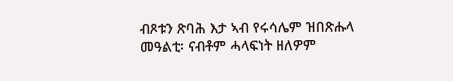ብጾቱን ጽባሕ እታ ኣብ የሩሳሌም ዝበጽሑላ መዓልቲ፡ ናብቶም ሓላፍነት ዘለዎም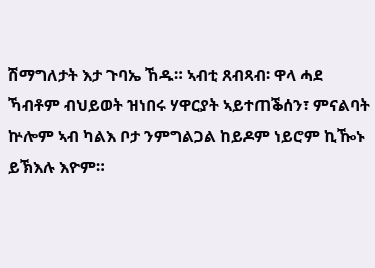ሽማግለታት እታ ጉባኤ ኸዱ። ኣብቲ ጸብጻብ፡ ዋላ ሓደ ኻብቶም ብህይወት ዝነበሩ ሃዋርያት ኣይተጠቕሰን፣ ምናልባት ኵሎም ኣብ ካልእ ቦታ ንምግልጋል ከይዶም ነይሮም ኪዀኑ ይኽእሉ እዮም።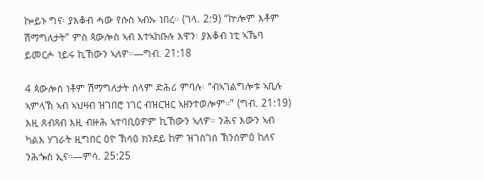ኰይኑ ግና፡ ያእቆብ ሓው የሱስ ኣብኡ ነበረ። (ገላ. 2:9) “ኵሎም እቶም ሽማግለታት” ምስ ጳውሎስ ኣብ እተኣከቡሉ እዋን፡ ያእቆብ ነቲ ኣኼባ ይመርሖ ነይሩ ኪኸውን ኣለዎ።—ግብ. 21:18

4 ጳውሎስ ነቶም ሽማግለታት ሰላም ድሕሪ ምባሉ፡ “ብኣገልግሎቱ ኣቢሉ ኣምላኽ ኣብ ኣህዛብ ዝገበሮ ነገር ብዝርዝር ኣዘንተወሎም።” (ግብ. 21:19) እዚ ጸብጻብ እዚ ብዙሕ ኣተባቢዕዎም ኪኸውን ኣለዎ። ንሕና እውን ኣብ ካልእ ሃገራት ዚግበር ዕዮ ኽሳዕ ክንደይ ከም ዝገስገሰ ኽንሰምዕ ከለና ንሕጐስ ኢና።—ምሳ. 25:25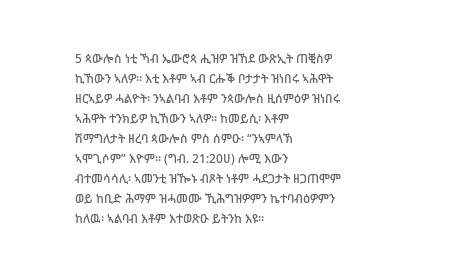5 ጳውሎስ ነቲ ኻብ ኤውሮጳ ሒዝዎ ዝኸደ ውጽኢት ጠቒስዎ ኪኸውን ኣለዎ። እቲ እቶም ኣብ ርሑቕ ቦታታት ዝነበሩ ኣሕዋት ዘርኣይዎ ሓልዮት፡ ንኣልባብ እቶም ንጳውሎስ ዚሰምዕዎ ዝነበሩ ኣሕዋት ተንክይዎ ኪኸውን ኣለዎ። ከመይሲ፡ እቶም ሽማግለታት ዘረባ ጳውሎስ ምስ ሰምዑ፡ “ንኣምላኽ ኣሞጊሶም” እዮም። (ግብ. 21:20ሀ) ሎሚ እውን ብተመሳሳሊ፡ ኣመንቲ ዝዀኑ ብጾት ነቶም ሓደጋታት ዘጋጠሞም ወይ ከቢድ ሕማም ዝሓመሙ ኺሕግዝዎምን ኬተባብዕዎምን ከለዉ፡ ኣልባብ እቶም እተወጽዑ ይትንከ እዩ።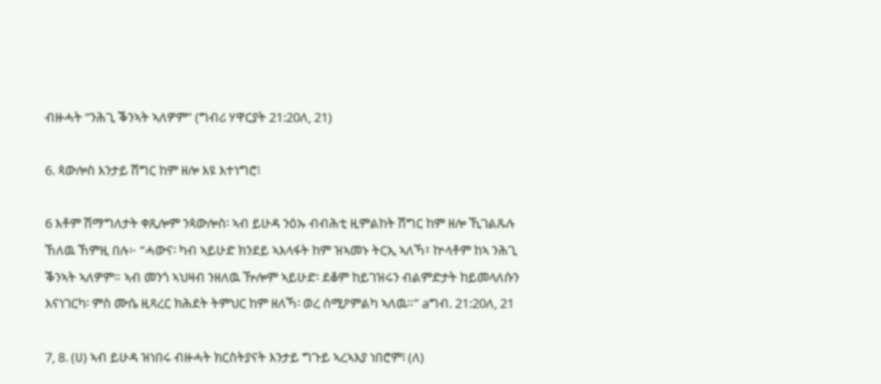ብዙሓት “ንሕጊ ቕንኣት ኣለዎም” (ግብሪ ሃዋርያት 21:20ለ, 21)

6. ጳውሎስ እንታይ ሽግር ከም ዘሎ እዩ እተነግሮ፧

6 እቶም ሽማግለታት ቀጺሎም ንጳውሎስ፡ ኣብ ይሁዳ ንዕኡ ብብሕቲ ዚምልከት ሽግር ከም ዘሎ ኺገልጹሉ ኸለዉ ኸምዚ በሉ፦ “ሓውና፡ ካብ ኣይሁድ ክንደይ ኣእላፋት ከም ዝኣመኑ ትርኢ ኣለኻ፣ ኵላቶም ከኣ ንሕጊ ቕንኣት ኣለዎም። ኣብ መንጎ ኣህዛብ ንዘለዉ ዅሎም ኣይሁድ፡ ደቆም ከይገዝሩን ብልምድታት ከይመላለሱን እናነገርካ፡ ምስ ሙሴ ዚጻረር ክሕደት ትምህር ከም ዘለኻ፡ ወረ ሰሚዖምልካ ኣለዉ።” aግብ. 21:20ለ, 21

7, 8. (ሀ) ኣብ ይሁዳ ዝነበሩ ብዙሓት ክርስትያናት እንታይ ግጉይ ኣረኣእያ ነበሮም፧ (ለ)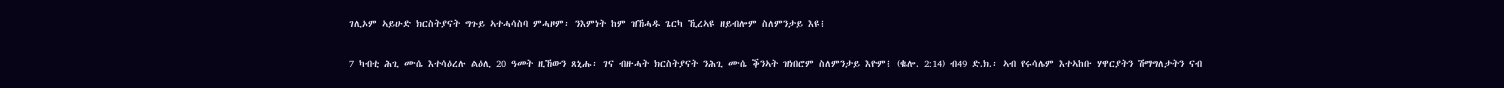ገሊኦም ኣይሁድ ክርስትያናት ግጉይ ኣተሓሳስባ ምሓዞም፡ ንእምነት ከም ዝኸሓዱ ጌርካ ኺረኣዩ ዘይብሎም ስለምንታይ እዩ፧

7 ካብቲ ሕጊ ሙሴ እተሳዕረሉ ልዕሊ 20 ዓመት ዚኸውን ጸኒሑ፡ ገና ብዙሓት ክርስትያናት ንሕጊ ሙሴ ቕንኣት ዝነበሮም ስለምንታይ እዮም፧ (ቈሎ. 2:14) ብ49 ድ.ክ.፡ ኣብ የሩሳሌም እተኣከቡ ሃዋርያትን ሽማግለታትን ናብ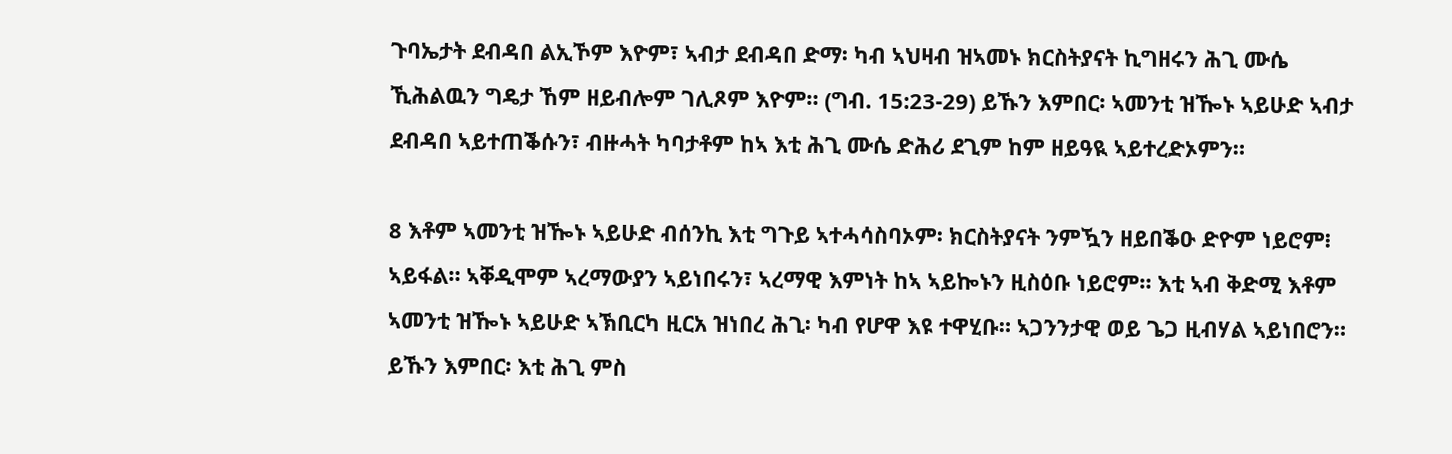ጉባኤታት ደብዳበ ልኢኾም እዮም፣ ኣብታ ደብዳበ ድማ፡ ካብ ኣህዛብ ዝኣመኑ ክርስትያናት ኪግዘሩን ሕጊ ሙሴ ኺሕልዉን ግዴታ ኸም ዘይብሎም ገሊጾም እዮም። (ግብ. 15:23-29) ይኹን እምበር፡ ኣመንቲ ዝዀኑ ኣይሁድ ኣብታ ደብዳበ ኣይተጠቕሱን፣ ብዙሓት ካባታቶም ከኣ እቲ ሕጊ ሙሴ ድሕሪ ደጊም ከም ዘይዓዪ ኣይተረድኦምን።

8 እቶም ኣመንቲ ዝዀኑ ኣይሁድ ብሰንኪ እቲ ግጉይ ኣተሓሳስባኦም፡ ክርስትያናት ንምዃን ዘይበቕዑ ድዮም ነይሮም፧ ኣይፋል። ኣቐዲሞም ኣረማውያን ኣይነበሩን፣ ኣረማዊ እምነት ከኣ ኣይኰኑን ዚስዕቡ ነይሮም። እቲ ኣብ ቅድሚ እቶም ኣመንቲ ዝዀኑ ኣይሁድ ኣኽቢርካ ዚርአ ዝነበረ ሕጊ፡ ካብ የሆዋ እዩ ተዋሂቡ። ኣጋንንታዊ ወይ ጌጋ ዚብሃል ኣይነበሮን። ይኹን እምበር፡ እቲ ሕጊ ምስ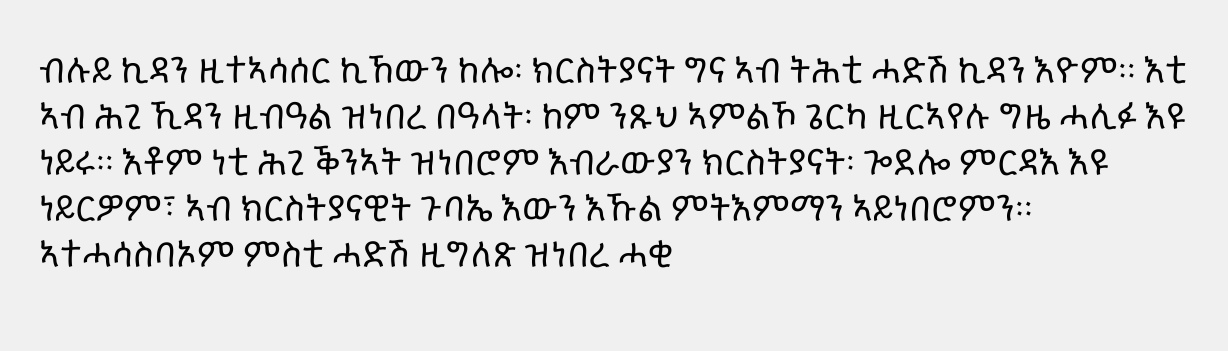ብሉይ ኪዳን ዚተኣሳሰር ኪኸውን ከሎ፡ ክርስትያናት ግና ኣብ ትሕቲ ሓድሽ ኪዳን እዮም። እቲ ኣብ ሕጊ ኺዳን ዚብዓል ዝነበረ በዓላት፡ ከም ንጹህ ኣምልኾ ጌርካ ዚርኣየሉ ግዜ ሓሊፉ እዩ ነይሩ። እቶም ነቲ ሕጊ ቕንኣት ዝነበሮም እብራውያን ክርስትያናት፡ ጐደሎ ምርዳእ እዩ ነይርዎም፣ ኣብ ክርስትያናዊት ጉባኤ እውን እኹል ምትእምማን ኣይነበሮምን። ኣተሓሳስባኦም ምስቲ ሓድሽ ዚግለጽ ዝነበረ ሓቂ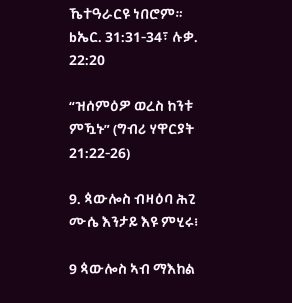ኼተዓራርዩ ነበሮም። bኤር. 31:31-34፣ ሉቃ. 22:20

“ዝሰምዕዎ ወረስ ከንቱ ምዃኑ” (ግብሪ ሃዋርያት 21:22-26)

9. ጳውሎስ ብዛዕባ ሕጊ ሙሴ እንታይ እዩ ምሂሩ፧

9 ጳውሎስ ኣብ ማእከል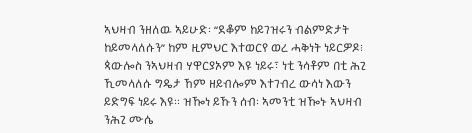ኣህዛብ ንዘለዉ ኣይሁድ፡ “ደቆም ከይገዝሩን ብልምድታት ከይመላለሱን” ከም ዚምህር እተወርየ ወረ ሓቅነት ነይርዎዶ፧ ጳውሎስ ንኣህዛብ ሃዋርያኦም እዩ ነይሩ፣ ነቲ ንሳቶም በቲ ሕጊ ኺመላለሱ ግዴታ ኸም ዘይብሎም እተገብረ ውሳነ እውን ይድግፍ ነይሩ እዩ። ዝዀነ ይኹን ሰብ፡ ኣመንቲ ዝዀኑ ኣህዛብ ንሕጊ ሙሴ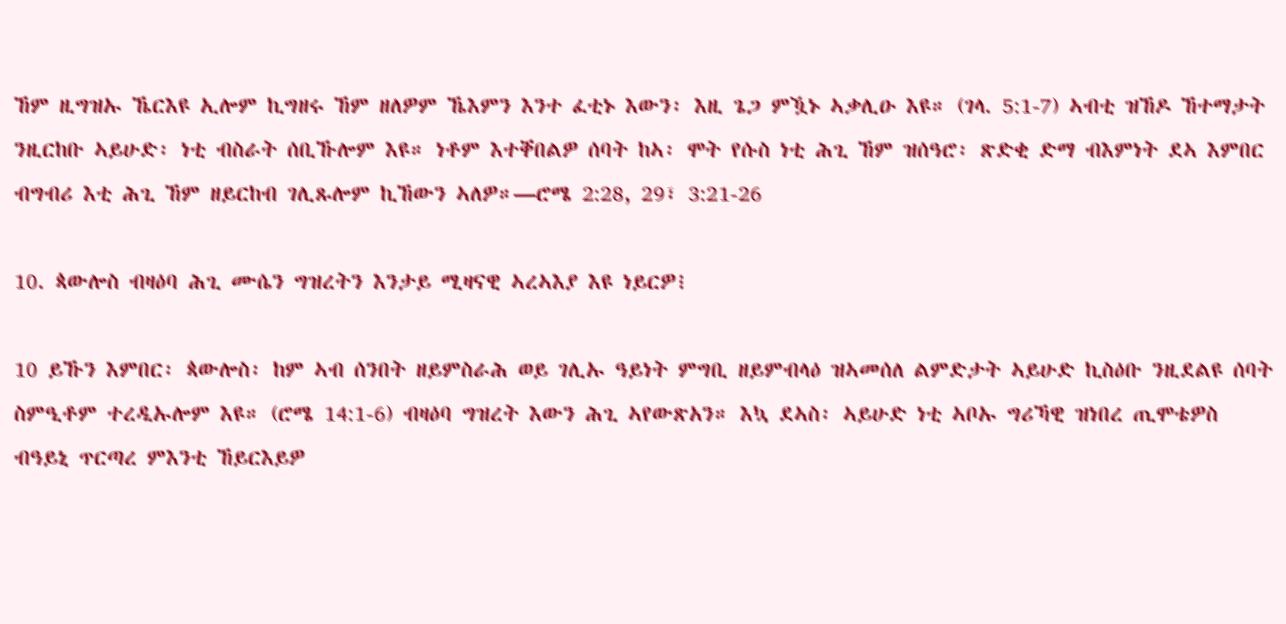ኸም ዚግዝኡ ኼርእዩ ኢሎም ኪግዘሩ ኸም ዘለዎም ኼእምን እንተ ፈቲኑ እውን፡ እዚ ጌጋ ምዃኑ ኣቃሊዑ እዩ። (ገላ. 5:1-7) ኣብቲ ዝኸዶ ኸተማታት ንዚርከቡ ኣይሁድ፡ ነቲ ብስራት ሰቢኹሎም እዩ። ነቶም እተቐበልዎ ሰባት ከኣ፡ ሞት የሱስ ነቲ ሕጊ ኸም ዝሰዓሮ፡ ጽድቂ ድማ ብእምነት ደኣ እምበር ብግብሪ እቲ ሕጊ ኸም ዘይርከብ ገሊጹሎም ኪኸውን ኣለዎ።—ሮሜ 2:28, 29፣ 3:21-26

10. ጳውሎስ ብዛዕባ ሕጊ ሙሴን ግዝረትን እንታይ ሚዛናዊ ኣረኣእያ እዩ ነይርዎ፧

10 ይኹን እምበር፡ ጳውሎስ፡ ከም ኣብ ሰንበት ዘይምስራሕ ወይ ገሊኡ ዓይነት ምግቢ ዘይምብላዕ ዝኣመሰለ ልምድታት ኣይሁድ ኪስዕቡ ንዚደልዩ ሰባት ስምዒቶም ተረዲኡሎም እዩ። (ሮሜ 14:1-6) ብዛዕባ ግዝረት እውን ሕጊ ኣየውጽአን። እኳ ደኣስ፡ ኣይሁድ ነቲ ኣቦኡ ግሪኻዊ ዝነበረ ጢሞቴዎስ ብዓይኒ ጥርጣረ ምእንቲ ኸይርእይዎ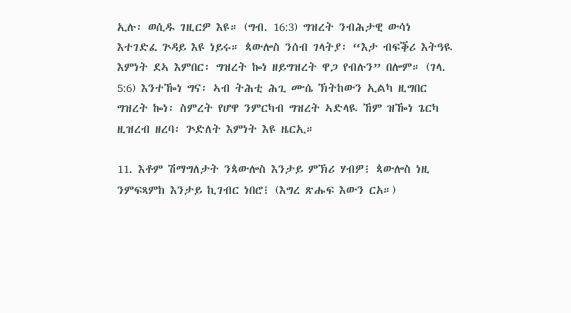ኢሉ፡ ወሲዱ ገዚርዎ እዩ። (ግብ. 16:3) ግዝረት ንብሕታዊ ውሳነ እተገድፈ ጕዳይ እዩ ነይሩ። ጳውሎስ ንሰብ ገላትያ፡ “እታ ብፍቕሪ እትዓዪ እምነት ደኣ እምበር፡ ግዝረት ኰነ ዘይግዝረት ዋጋ የብሉን” በሎም። (ገላ. 5:6) እንተዀነ ግና፡ ኣብ ትሕቲ ሕጊ ሙሴ ኽትከውን ኢልካ ዚግበር ግዝረት ኰነ፡ ስምረት የሆዋ ንምርካብ ግዝረት ኣድላዪ ኸም ዝዀነ ጌርካ ዚዝረብ ዘረባ፡ ጕድለት እምነት እዩ ዜርኢ።

11. እቶም ሽማግለታት ንጳውሎስ እንታይ ምኽሪ ሃብዎ፧ ጳውሎስ ነዚ ንምፍጻምከ እንታይ ኪገብር ነበሮ፧ (እግረ ጽሑፍ እውን ርአ።)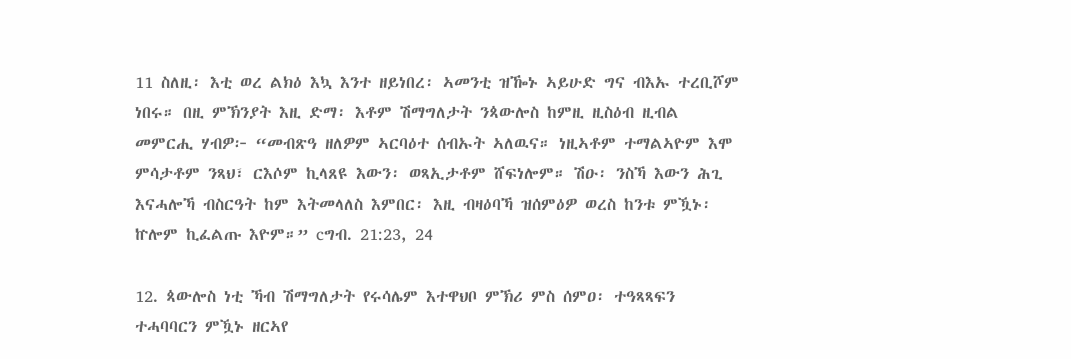11 ስለዚ፡ እቲ ወረ ልክዕ እኳ እንተ ዘይነበረ፡ ኣመንቲ ዝዀኑ ኣይሁድ ግና ብእኡ ተረቢሾም ነበሩ። በዚ ምኽንያት እዚ ድማ፡ እቶም ሽማግለታት ንጳውሎስ ከምዚ ዚስዕብ ዚብል መምርሒ ሃብዎ፦ “መብጽዓ ዘለዎም ኣርባዕተ ሰብኡት ኣለዉና። ነዚኣቶም ተማልኣዮም እሞ ምሳታቶም ንጻህ፣ ርእሶም ኪላጸዩ እውን፡ ወጻኢታቶም ሸፍነሎም። ሽዑ፡ ንስኻ እውን ሕጊ እናሓሎኻ ብስርዓት ከም እትመላለስ እምበር፡ እዚ ብዛዕባኻ ዝሰምዕዎ ወረስ ከንቱ ምዃኑ፡ ኵሎም ኪፈልጡ እዮም።” cግብ. 21:23, 24

12. ጳውሎስ ነቲ ኻብ ሽማግለታት የሩሳሌም እተዋህቦ ምኽሪ ምስ ሰምዐ፡ ተዓጻጻፍን ተሓባባርን ምዃኑ ዘርኣየ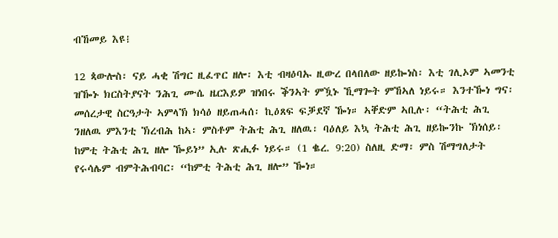ብኸመይ እዩ፧

12 ጳውሎስ፡ ናይ ሓቂ ሽግር ዚፈጥር ዘሎ፡ እቲ ብዛዕባኡ ዚውረ በላበለው ዘይኰነስ፡ እቲ ገሊኦም ኣመንቲ ዝዀኑ ክርስትያናት ንሕጊ ሙሴ ዜርእይዎ ዝነበሩ ቕንኣት ምዃኑ ኺማጐት ምኸኣለ ነይሩ። እንተዀነ ግና፡ መሰረታዊ ስርዓታት ኣምላኽ ክሳዕ ዘይጠሓሰ፡ ኪዕጸፍ ፍቓደኛ ዀነ። ኣቐድም ኣቢሉ፡ “ትሕቲ ሕጊ ንዘለዉ ምእንቲ ኽረብሕ ከኣ፡ ምስቶም ትሕቲ ሕጊ ዘለዉ፡ ባዕለይ እኳ ትሕቲ ሕጊ ዘይኰንኩ ኽነሰይ፡ ከምቲ ትሕቲ ሕጊ ዘሎ ዀይነ” ኢሉ ጽሒፉ ነይሩ። (1 ቈረ. 9:20) ስለዚ ድማ፡ ምስ ሽማግለታት የሩሳሌም ብምትሕብባር፡ “ከምቲ ትሕቲ ሕጊ ዘሎ” ዀነ።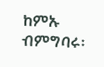ከምኡ ብምግባሩ፡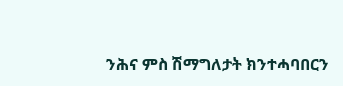ንሕና ምስ ሽማግለታት ክንተሓባበርን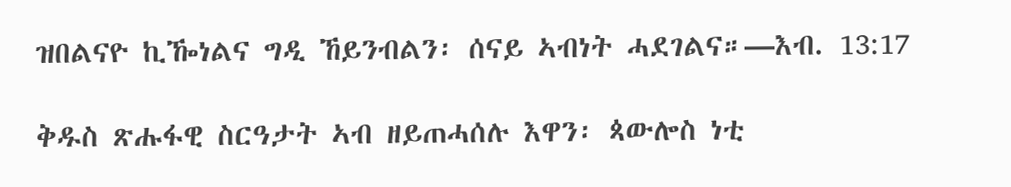ዝበልናዮ ኪዀነልና ግዲ ኸይንብልን፡ ሰናይ ኣብነት ሓደገልና።—እብ. 13:17

ቅዱስ ጽሑፋዊ ስርዓታት ኣብ ዘይጠሓሰሉ እዋን፡ ጳውሎስ ነቲ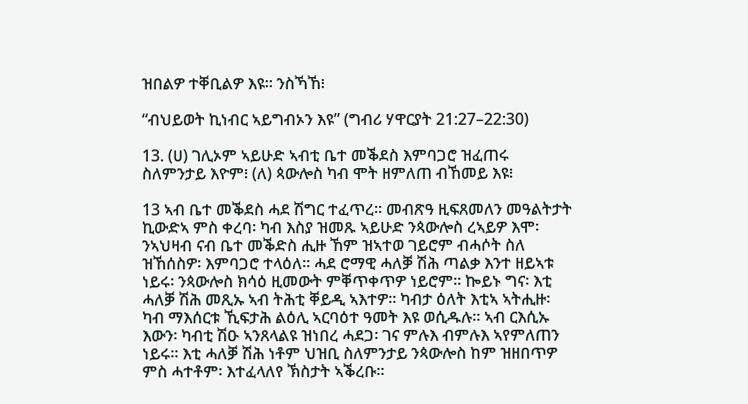ዝበልዎ ተቐቢልዎ እዩ። ንስኻኸ፧

“ብህይወት ኪነብር ኣይግብኦን እዩ” (ግብሪ ሃዋርያት 21:27–22:30)

13. (ሀ) ገሊኦም ኣይሁድ ኣብቲ ቤተ መቕደስ እምባጋሮ ዝፈጠሩ ስለምንታይ እዮም፧ (ለ) ጳውሎስ ካብ ሞት ዘምለጠ ብኸመይ እዩ፧

13 ኣብ ቤተ መቕደስ ሓደ ሽግር ተፈጥረ። መብጽዓ ዚፍጸመለን መዓልትታት ኪውድኣ ምስ ቀረባ፡ ካብ እስያ ዝመጹ ኣይሁድ ንጳውሎስ ረኣይዎ እሞ፡ ንኣህዛብ ናብ ቤተ መቕድስ ሒዙ ኸም ዝኣተወ ገይሮም ብሓሶት ስለ ዝኸሰስዎ፡ እምባጋሮ ተላዕለ። ሓደ ሮማዊ ሓለቓ ሽሕ ጣልቃ እንተ ዘይኣቱ ነይሩ፡ ንጳውሎስ ክሳዕ ዚመውት ምቐጥቀጥዎ ነይሮም። ኰይኑ ግና፡ እቲ ሓለቓ ሽሕ መጺኡ ኣብ ትሕቲ ቐይዲ ኣእተዎ። ካብታ ዕለት እቲኣ ኣትሒዙ፡ ካብ ማእሰርቱ ኺፍታሕ ልዕሊ ኣርባዕተ ዓመት እዩ ወሲዱሉ። ኣብ ርእሲኡ እውን፡ ካብቲ ሽዑ ኣንጸላልዩ ዝነበረ ሓደጋ፡ ገና ምሉእ ብምሉእ ኣየምለጠን ነይሩ። እቲ ሓለቓ ሽሕ ነቶም ህዝቢ ስለምንታይ ንጳውሎስ ከም ዝዘበጥዎ ምስ ሓተቶም፡ እተፈላለየ ኽስታት ኣቕረቡ።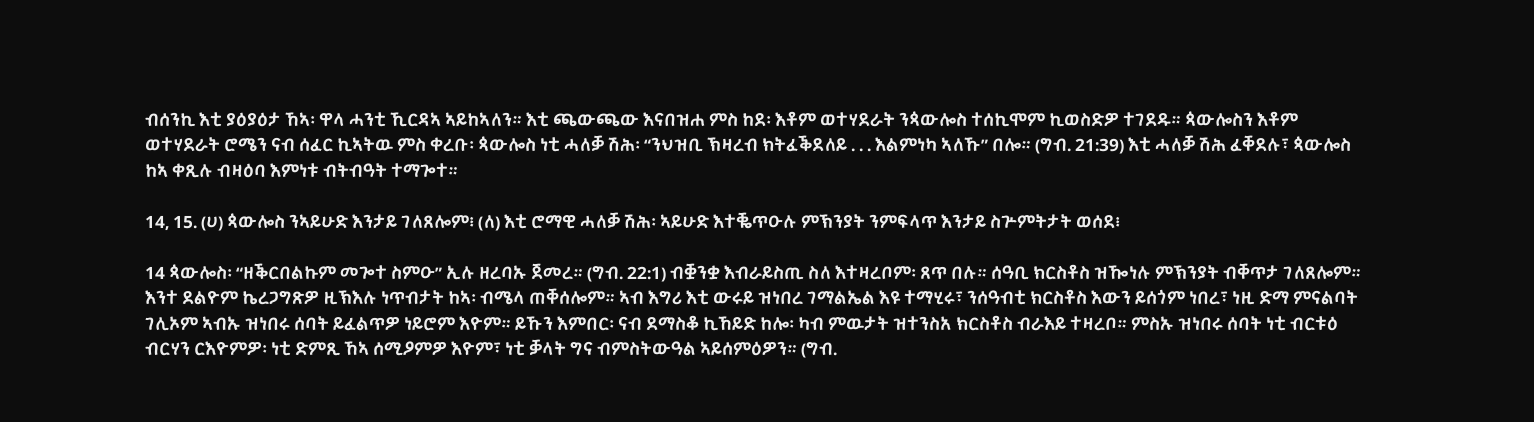ብሰንኪ እቲ ያዕያዕታ ኸኣ፡ ዋላ ሓንቲ ኺርዳኣ ኣይከኣለን። እቲ ጫውጫው እናበዝሐ ምስ ከደ፡ እቶም ወተሃደራት ንጳውሎስ ተሰኪሞም ኪወስድዎ ተገደዱ። ጳውሎስን እቶም ወተሃደራት ሮሜን ናብ ሰፈር ኪኣትዉ ምስ ቀረቡ፡ ጳውሎስ ነቲ ሓለቓ ሽሕ፡ “ንህዝቢ ኽዛረብ ክትፈቕደለይ . . . እልምነካ ኣለኹ” በሎ። (ግብ. 21:39) እቲ ሓለቓ ሽሕ ፈቐደሉ፣ ጳውሎስ ከኣ ቀጺሉ ብዛዕባ እምነቱ ብትብዓት ተማጐተ።

14, 15. (ሀ) ጳውሎስ ንኣይሁድ እንታይ ገለጸሎም፧ (ለ) እቲ ሮማዊ ሓለቓ ሽሕ፡ ኣይሁድ እተቘጥዑሉ ምኽንያት ንምፍላጥ እንታይ ስጕምትታት ወሰደ፧

14 ጳውሎስ፡ “ዘቕርበልኩም መጐተ ስምዑ” ኢሉ ዘረባኡ ጀመረ። (ግብ. 22:1) ብቛንቋ እብራይስጢ ስለ እተዛረቦም፡ ጸጥ በሉ። ሰዓቢ ክርስቶስ ዝዀነሉ ምኽንያት ብቐጥታ ገለጸሎም። እንተ ደልዮም ኬረጋግጽዎ ዚኽእሉ ነጥብታት ከኣ፡ ብሜላ ጠቐሰሎም። ኣብ እግሪ እቲ ውሩይ ዝነበረ ገማልኤል እዩ ተማሂሩ፣ ንሰዓብቲ ክርስቶስ እውን ይሰጎም ነበረ፣ ነዚ ድማ ምናልባት ገሊኦም ኣብኡ ዝነበሩ ሰባት ይፈልጥዎ ነይሮም እዮም። ይኹን እምበር፡ ናብ ደማስቆ ኪኸይድ ከሎ፡ ካብ ምዉታት ዝተንስአ ክርስቶስ ብራእይ ተዛረቦ። ምስኡ ዝነበሩ ሰባት ነቲ ብርቱዕ ብርሃን ርእዮምዎ፡ ነቲ ድምጺ ኸኣ ሰሚዖምዎ እዮም፣ ነቲ ቓላት ግና ብምስትውዓል ኣይሰምዕዎን። (ግብ.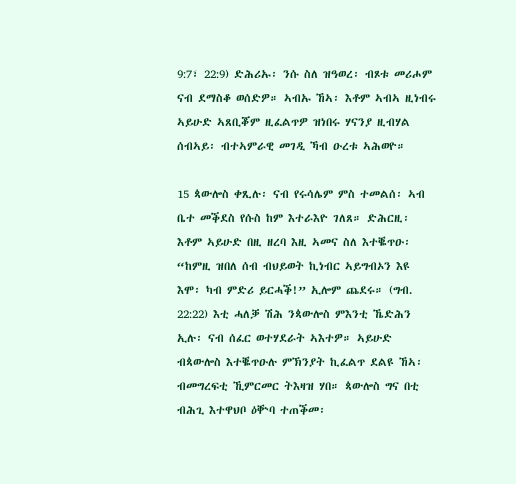9:7፣ 22:9) ድሕሪኡ፡ ንሱ ስለ ዝዓወረ፡ ብጾቱ መሪሖም ናብ ደማስቆ ወሰድዎ። ኣብኡ ኸኣ፡ እቶም ኣብኣ ዚነብሩ ኣይሁድ ኣጸቢቖም ዚፈልጥዎ ዝነበሩ ሃናንያ ዚብሃል ሰብኣይ፡ ብተኣምራዊ መገዲ ኻብ ዑረቱ ኣሕወዮ።

15 ጳውሎስ ቀጺሉ፡ ናብ የሩሳሌም ምስ ተመልሰ፡ ኣብ ቤተ መቕደስ የሱስ ከም እተራእዮ ገለጸ። ድሕርዚ፡ እቶም ኣይሁድ በዚ ዘረባ እዚ ኣመና ስለ እተቘጥዑ፡ “ከምዚ ዝበለ ሰብ ብህይወት ኪነብር ኣይግብኦን እዩ እሞ፡ ካብ ምድሪ ይርሓቕ!” ኢሎም ጨደሩ። (ግብ. 22:22) እቲ ሓለቓ ሽሕ ንጳውሎስ ምእንቲ ኼድሕን ኢሉ፡ ናብ ሰፈር ወተሃደራት ኣእተዎ። ኣይሁድ ብጳውሎስ እተቘጥዑሉ ምኽንያት ኪፈልጥ ደልዩ ኸኣ፡ ብመግረፍቲ ኺምርመር ትእዛዝ ሃበ። ጳውሎስ ግና በቲ ብሕጊ እተዋህቦ ዕቝባ ተጠቕመ፡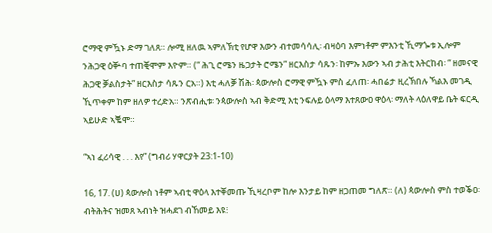ሮማዊ ምዃኑ ድማ ገለጸ። ሎሚ ዘለዉ ኣምለኽቲ የሆዋ እውን ብተመሳሳሊ፡ ብዛዕባ እምነቶም ምእንቲ ኺማጐቱ ኢሎም ንሕጋዊ ዕቝባ ተጠቒሞም እዮም። (“ ሕጊ ሮሜን ዜጋታት ሮሜን” ዘርእስታ ሳጹን፡ ከምኡ እውን ኣብ ታሕቲ እትርከብ፡ “ ዘመናዊ ሕጋዊ ቓልስታት” ዘርእስታ ሳጹን ርአ።) እቲ ሓለቓ ሽሕ፡ ጳውሎስ ሮማዊ ምዃኑ ምስ ፈለጠ፡ ሓበሬታ ዚረኽበሉ ኻልእ መገዲ ኺጥቀም ከም ዘለዎ ተረድአ። ንጽብሒቱ፡ ንጳውሎስ ኣብ ቅድሚ እቲ ንፍሉይ ዕላማ እተጸውዐ ዋዕላ፡ ማለት ላዕለዋይ ቤት ፍርዲ ኣይሁድ ኣቘሞ።

“ኣነ ፈሪሳዊ . . . እየ” (ግብሪ ሃዋርያት 23:1-10)

16, 17. (ሀ) ጳውሎስ ነቶም ኣብቲ ዋዕላ እተቐመጡ ኺዛረቦም ከሎ እንታይ ከም ዘጋጠመ ግለጽ። (ለ) ጳውሎስ ምስ ተወቕዐ፡ ብትሕትና ዝመጸ ኣብነት ዝሓደገ ብኸመይ እዩ፧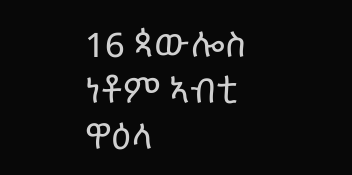16 ጳውሎስ ነቶም ኣብቲ ዋዕላ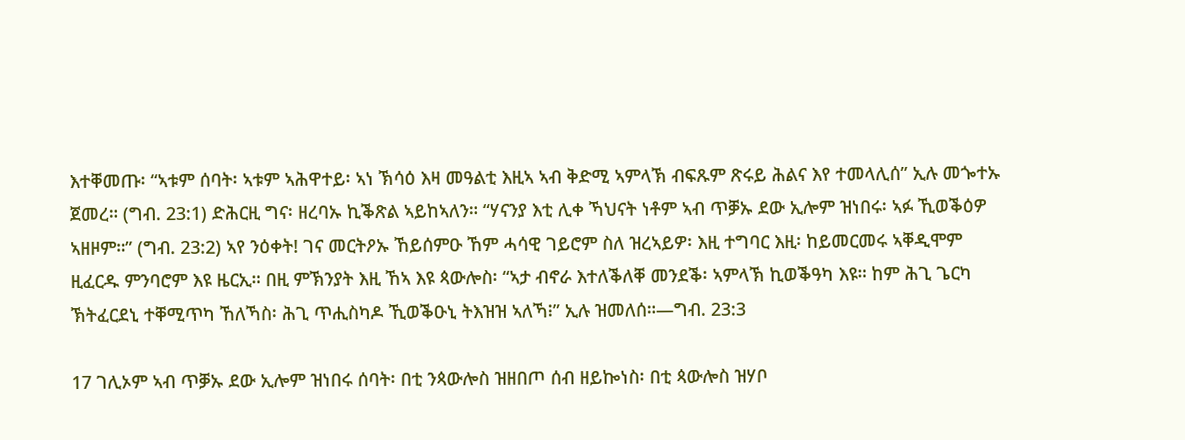እተቐመጡ፡ “ኣቱም ሰባት፡ ኣቱም ኣሕዋተይ፡ ኣነ ኽሳዕ እዛ መዓልቲ እዚኣ ኣብ ቅድሚ ኣምላኽ ብፍጹም ጽሩይ ሕልና እየ ተመላሊሰ” ኢሉ መጐተኡ ጀመረ። (ግብ. 23:1) ድሕርዚ ግና፡ ዘረባኡ ኪቕጽል ኣይከኣለን። “ሃናንያ እቲ ሊቀ ኻህናት ነቶም ኣብ ጥቓኡ ደው ኢሎም ዝነበሩ፡ ኣፉ ኺወቕዕዎ ኣዘዞም።” (ግብ. 23:2) ኣየ ንዕቀት! ገና መርትዖኡ ኸይሰምዑ ኸም ሓሳዊ ገይሮም ስለ ዝረኣይዎ፡ እዚ ተግባር እዚ፡ ከይመርመሩ ኣቐዲሞም ዚፈርዱ ምንባሮም እዩ ዜርኢ። በዚ ምኽንያት እዚ ኸኣ እዩ ጳውሎስ፡ “ኣታ ብኖራ እተለቕለቐ መንደቕ፡ ኣምላኽ ኪወቕዓካ እዩ። ከም ሕጊ ጌርካ ኽትፈርደኒ ተቐሚጥካ ኸለኻስ፡ ሕጊ ጥሒስካዶ ኺወቕዑኒ ትእዝዝ ኣለኻ፧” ኢሉ ዝመለሰ።—ግብ. 23:3

17 ገሊኦም ኣብ ጥቓኡ ደው ኢሎም ዝነበሩ ሰባት፡ በቲ ንጳውሎስ ዝዘበጦ ሰብ ዘይኰነስ፡ በቲ ጳውሎስ ዝሃቦ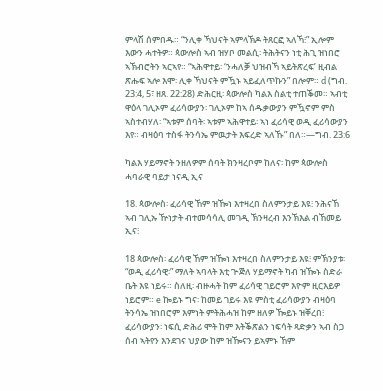ምላሽ ሰምበዱ። “ንሊቀ ኻህናት ኣምላኽዶ ትጸርፎ ኣለኻ፧” ኢሎም እውን ሓተትዎ። ጳውሎስ ኣብ ዝሃቦ መልሲ፡ ትሕትናን ነቲ ሕጊ ዝነበሮ ኣኽብሮትን ኣርኣየ። “ኣሕዋተይ፡ ‘ንሓለቓ ህዝብኻ ኣይትጽረፍ’ ዚብል ጽሑፍ ኣሎ እሞ፡ ሊቀ ኻህናት ምዃኑ ኣይፈለጥኩን” በሎም። d (ግብ. 23:4, 5፣ ዘጸ. 22:28) ድሕርዚ፡ ጳውሎስ ካልእ ስልቲ ተጠቕመ። ኣብቲ ዋዕላ ገሊኦም ፈሪሳውያን፡ ገሊኦም ከኣ ሰዱቃውያን ምዃኖም ምስ ኣስተብሃለ፡ “ኣቱም ሰባት፡ ኣቱም ኣሕዋተይ፡ ኣነ ፈሪሳዊ ወዲ ፈሪሳውያን እየ። ብዛዕባ ተስፋ ትንሳኤ ምዉታት እፍረድ ኣለኹ” በለ።—ግብ. 23:6

ካልእ ሃይማኖት ንዘለዎም ሰባት ክንዛረቦም ከለና፡ ከም ጳውሎስ ሓባራዊ ባይታ ነናዲ ኢና

18. ጳውሎስ፡ ፈሪሳዊ ኸም ዝዀነ እተዛረበ ስለምንታይ እዩ፧ ንሕናኸ ኣብ ገሊኡ ዅነታት ብተመሳሳሊ መገዲ ኽንዛረብ እንኽእል ብኸመይ ኢና፧

18 ጳውሎስ፡ ፈሪሳዊ ኸም ዝዀነ እተዛረበ ስለምንታይ እዩ፧ ምኽንያቱ፡ “ወዲ ፈሪሳዊ፡” ማለት ኣባላት እቲ ጕጅለ ሃይማኖት ካብ ዝዀኑ ስድራ ቤት እዩ ነይሩ። ስለዚ፡ ብዙሓት ከም ፈሪሳዊ ገይሮም እዮም ዚርእይዎ ነይሮም። e ኰይኑ ግና፡ ከመይ ገይሩ እዩ ምስቲ ፈሪሳውያን ብዛዕባ ትንሳኤ ዝነበሮም እምነት ምትሕሓዝ ከም ዘለዎ ዀይኑ ዝቐረበ፧ ፈሪሳውያን፡ ነፍሲ ድሕሪ ሞት ከም እትቕጽልን ነፍሳት ጻድቃን ኣብ ስጋ ሰብ ኣትየን እንደገና ህያው ከም ዝዀናን ይኣምኑ ኸም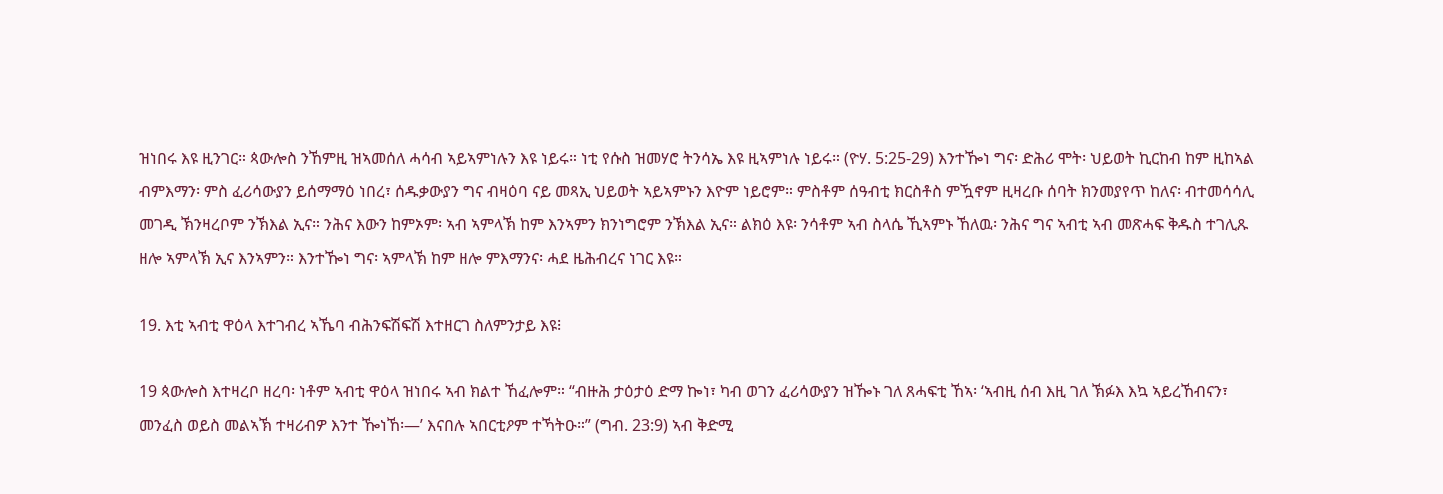ዝነበሩ እዩ ዚንገር። ጳውሎስ ንኸምዚ ዝኣመሰለ ሓሳብ ኣይኣምነሉን እዩ ነይሩ። ነቲ የሱስ ዝመሃሮ ትንሳኤ እዩ ዚኣምነሉ ነይሩ። (ዮሃ. 5:25-29) እንተዀነ ግና፡ ድሕሪ ሞት፡ ህይወት ኪርከብ ከም ዚከኣል ብምእማን፡ ምስ ፈሪሳውያን ይሰማማዕ ነበረ፣ ሰዱቃውያን ግና ብዛዕባ ናይ መጻኢ ህይወት ኣይኣምኑን እዮም ነይሮም። ምስቶም ሰዓብቲ ክርስቶስ ምዃኖም ዚዛረቡ ሰባት ክንመያየጥ ከለና፡ ብተመሳሳሊ መገዲ ኽንዛረቦም ንኽእል ኢና። ንሕና እውን ከምኦም፡ ኣብ ኣምላኽ ከም እንኣምን ክንነግሮም ንኽእል ኢና። ልክዕ እዩ፡ ንሳቶም ኣብ ስላሴ ኺኣምኑ ኸለዉ፡ ንሕና ግና ኣብቲ ኣብ መጽሓፍ ቅዱስ ተገሊጹ ዘሎ ኣምላኽ ኢና እንኣምን። እንተዀነ ግና፡ ኣምላኽ ከም ዘሎ ምእማንና፡ ሓደ ዜሕብረና ነገር እዩ።

19. እቲ ኣብቲ ዋዕላ እተገብረ ኣኼባ ብሕንፍሽፍሽ እተዘርገ ስለምንታይ እዩ፧

19 ጳውሎስ እተዛረቦ ዘረባ፡ ነቶም ኣብቲ ዋዕላ ዝነበሩ ኣብ ክልተ ኸፈሎም። “ብዙሕ ታዕታዕ ድማ ኰነ፣ ካብ ወገን ፈሪሳውያን ዝዀኑ ገለ ጸሓፍቲ ኸኣ፡ ‘ኣብዚ ሰብ እዚ ገለ ኽፉእ እኳ ኣይረኸብናን፣ መንፈስ ወይስ መልኣኽ ተዛሪብዎ እንተ ዀነኸ፡—’ እናበሉ ኣበርቲዖም ተኻትዑ።” (ግብ. 23:9) ኣብ ቅድሚ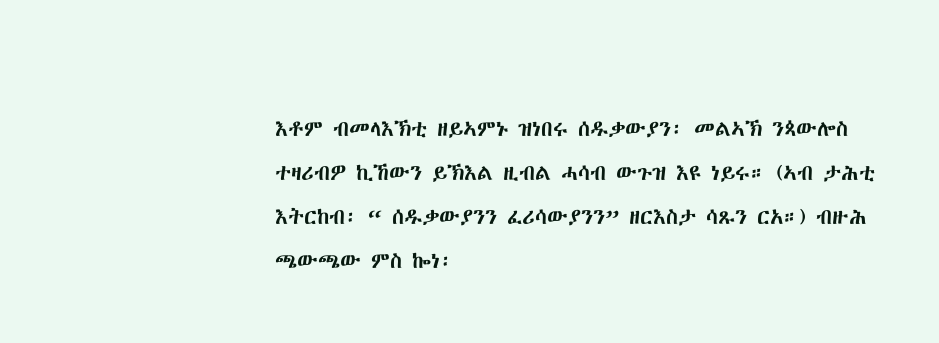እቶም ብመላእኽቲ ዘይኣምኑ ዝነበሩ ሰዱቃውያን፡ መልኣኽ ንጳውሎስ ተዛሪብዎ ኪኸውን ይኽእል ዚብል ሓሳብ ውጉዝ እዩ ነይሩ። (ኣብ ታሕቲ እትርከብ፡ “ ሰዱቃውያንን ፈሪሳውያንን” ዘርእስታ ሳጹን ርአ።) ብዙሕ ጫውጫው ምስ ኰነ፡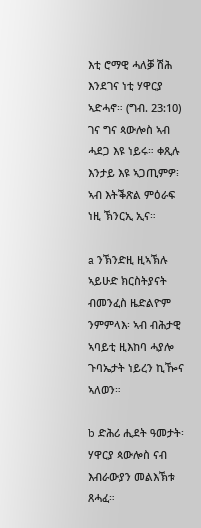እቲ ሮማዊ ሓለቓ ሽሕ እንደገና ነቲ ሃዋርያ ኣድሓኖ። (ግብ. 23:10) ገና ግና ጳውሎስ ኣብ ሓደጋ እዩ ነይሩ። ቀጺሉ እንታይ እዩ ኣጋጢምዎ፧ ኣብ እትቕጽል ምዕራፍ ነዚ ኽንርኢ ኢና።

a ንኽንድዚ ዚኣኽሉ ኣይሁድ ክርስትያናት ብመንፈስ ዜድልዮም ንምምላእ፡ ኣብ ብሕታዊ ኣባይቲ ዚእከባ ሓያሎ ጉባኤታት ነይረን ኪዀና ኣለወን።

b ድሕሪ ሒደት ዓመታት፡ ሃዋርያ ጳውሎስ ናብ እብራውያን መልእኽቱ ጸሓፈ።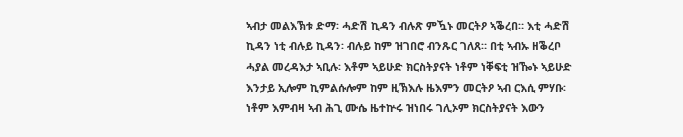ኣብታ መልእኽቱ ድማ፡ ሓድሽ ኪዳን ብሉጽ ምዃኑ መርትዖ ኣቕረበ። እቲ ሓድሽ ኪዳን ነቲ ብሉይ ኪዳን፡ ብሉይ ከም ዝገበሮ ብንጹር ገለጸ። በቲ ኣብኡ ዘቕረቦ ሓያል መረዳእታ ኣቢሉ፡ እቶም ኣይሁድ ክርስትያናት ነቶም ነቐፍቲ ዝዀኑ ኣይሁድ እንታይ ኢሎም ኪምልሱሎም ከም ዚኽእሉ ዜእምን መርትዖ ኣብ ርእሲ ምሃቡ፡ ነቶም እምብዛ ኣብ ሕጊ ሙሴ ዜተኵሩ ዝነበሩ ገሊኦም ክርስትያናት እውን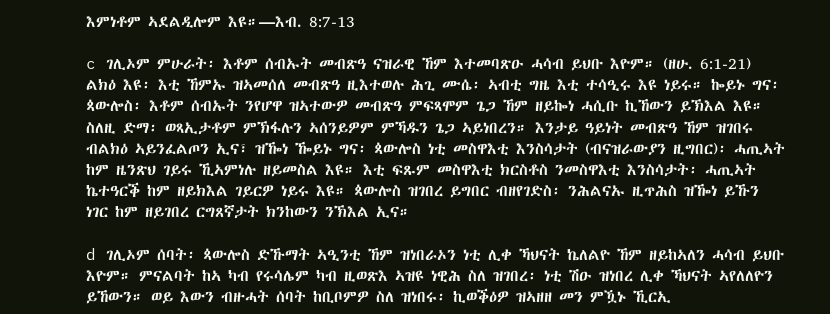እምነቶም ኣደልዲሎም እዩ።—እብ. 8:7-13

c ገሊኦም ምሁራት፡ እቶም ሰብኡት መብጽዓ ናዝራዊ ኸም እተመባጽዑ ሓሳብ ይህቡ እዮም። (ዘሁ. 6:1-21) ልክዕ እዩ፡ እቲ ኸምኡ ዝኣመሰለ መብጽዓ ዚእተወሉ ሕጊ ሙሴ፡ ኣብቲ ግዜ እቲ ተሳዒሩ እዩ ነይሩ። ኰይኑ ግና፡ ጳውሎስ፡ እቶም ሰብኡት ንየሆዋ ዝኣተውዎ መብጽዓ ምፍጻሞም ጌጋ ኸም ዘይኰነ ሓሲቡ ኪኸውን ይኽእል እዩ። ስለዚ ድማ፡ ወጻኢታቶም ምኽፋሉን ኣሰንይዎም ምኻዱን ጌጋ ኣይነበረን። እንታይ ዓይነት መብጽዓ ኸም ዝገበሩ ብልክዕ ኣይንፈልጦን ኢና፣ ዝዀነ ዀይኑ ግና፡ ጳውሎስ ነቲ መስዋእቲ እንስሳታት (ብናዝራውያን ዚግበር)፡ ሓጢኣት ከም ዜንጽህ ገይሩ ኺኣምነሉ ዘይመስል እዩ። እቲ ፍጹም መስዋእቲ ክርስቶስ ንመስዋእቲ እንስሳታት፡ ሓጢኣት ኬተዓርቕ ከም ዘይክእል ገይርዎ ነይሩ እዩ። ጳውሎስ ዝገበረ ይግበር ብዘየገድስ፡ ንሕልናኡ ዚጥሕስ ዝዀነ ይኹን ነገር ከም ዘይገበረ ርግጸኛታት ክንከውን ንኽእል ኢና።

d ገሊኦም ሰባት፡ ጳውሎስ ድኹማት ኣዒንቲ ኸም ዝነበራኦን ነቲ ሊቀ ኻህናት ኬለልዮ ኸም ዘይከኣለን ሓሳብ ይህቡ እዮም። ምናልባት ከኣ ካብ የሩሳሌም ካብ ዚወጽእ ኣዝዩ ነዊሕ ስለ ዝገበረ፡ ነቲ ሽዑ ዝነበረ ሊቀ ኻህናት ኣየለለዮን ይኸውን። ወይ እውን ብዙሓት ሰባት ከቢቦምዎ ስለ ዝነበሩ፡ ኪወቕዕዎ ዝኣዘዘ መን ምዃኑ ኺርኢ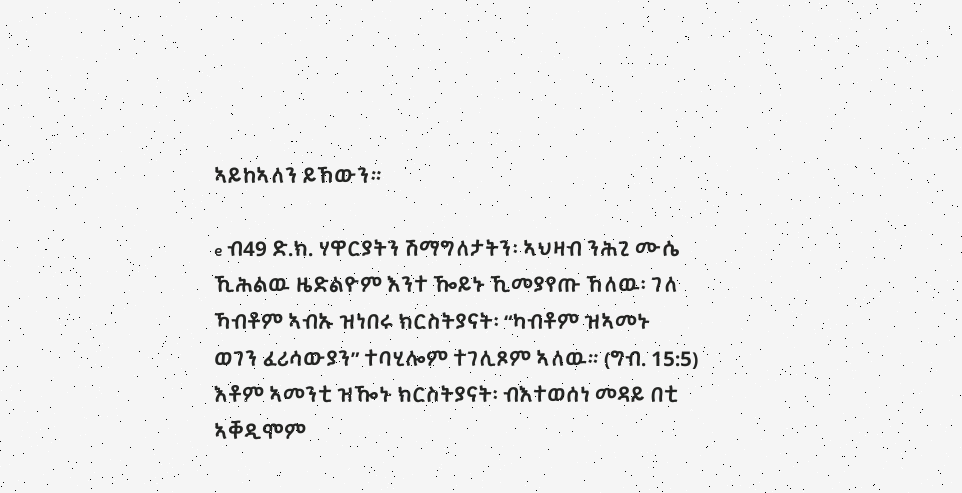ኣይከኣለን ይኸውን።

e ብ49 ድ.ክ. ሃዋርያትን ሽማግለታትን፡ ኣህዛብ ንሕጊ ሙሴ ኺሕልዉ ዜድልዮም እንተ ዀይኑ ኺመያየጡ ኸለዉ፡ ገለ ኻብቶም ኣብኡ ዝነበሩ ክርስትያናት፡ “ካብቶም ዝኣመኑ ወገን ፈሪሳውያን” ተባሂሎም ተገሊጾም ኣለዉ። (ግብ. 15:5) እቶም ኣመንቲ ዝዀኑ ክርስትያናት፡ ብእተወሰነ መዳይ በቲ ኣቐዲሞም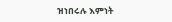ዝነበሩሉ እምነት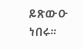ይጽውዑ ነበሩ።